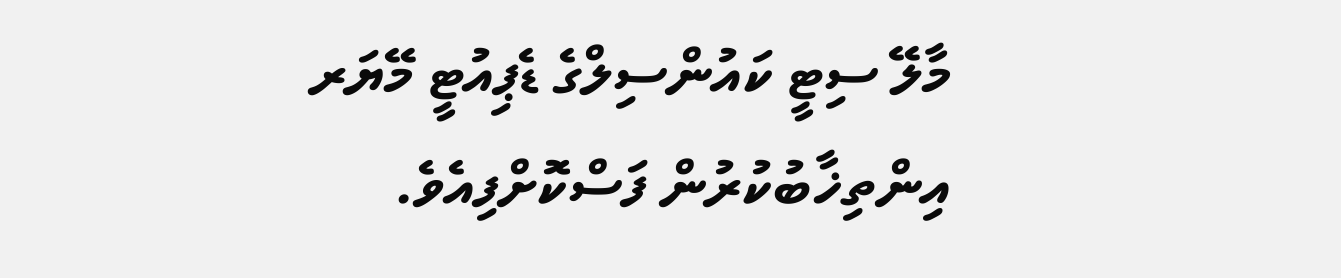މާލޭ ސިޓީ ކައުންސިލްގެ ޑެޕިއުޓީ މޭޔަރ އިންތިޚާބުކުރުން ފަސްކޮށްފިއެވެ.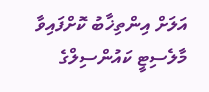އަލަށް އިންތިޚާބު ކޮށްފައިވާ މާލެސިޓީ ކައުންސިލްގެ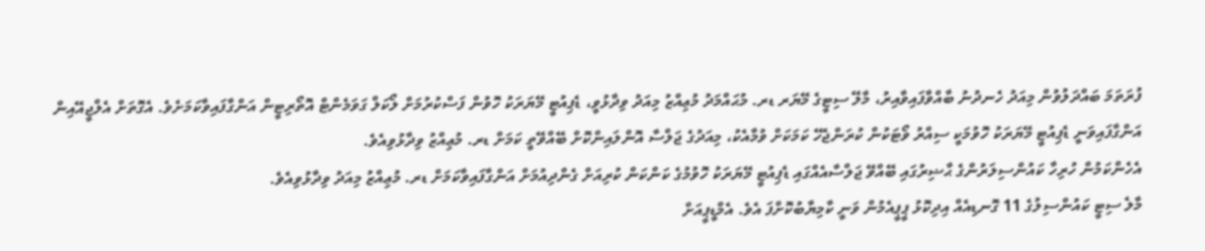ފުރަތަމަ ބައްދަލުވުން މިއަދު ހެނދުނު ބާއްވާފައިވާއިރު، މާލޭ ސިޓީގެ މޭޔަރ ޑރ. މުޙައްމަދު މުޢިއްޒު މިއަދު ވިދާޅުވީ، ޑެޕިއުޓީ މޭޔަރަކު ހޮވުން ފަސްކުރުމަށް ލޯކަލް ގަވަމެންޓް އޮތޯރިޓީން އަންގާފައިވާކަމަށެވެ. އެގޮތަށް އެލްޖީއޭއިން އަންގާފައިވަނީ ޑެޕިއުޓީ މޭޔަރަކު ހޮވުމަކީ ސިއްރު ވޯޓަކުން ކުރަންޖެހޭ ކަމަކަށް ވުމާއެކު، މިއަދުގެ ޖަލްސާ އޮންލައިންކޮށް ބޭއްވޭތީ ކަމަށް ޑރ. މުޢިއްޒު ވިދާޅުވިއެވެ.
އެހެންކަމުން ހުރިހާ ކައުންސިލަރުންގެ ޙާޟިރުގައި ބޭއްވޭ ޖަލްސާއެއްގައި ޑެޕިއުޓީ މޭޔަރަކު ހޮވުމުގެ ކަންކަން ކުރިއަށް ގެންދިއުމަށް އަންގާފައިވާކަމަށް ޑރ. މުޢިއްޒު މިއަދު ވިދާޅުވިއެވެ.
މާލެ ސިޓީ ކައުންސިލުގެ 11 ގޮނޑިއެއް އިދިކޮޅު ޕީޕީއެމުން ވަނީ ކާމިޔާބުކޮށްފަ އެވެ. އެމްޑީޕީއަށް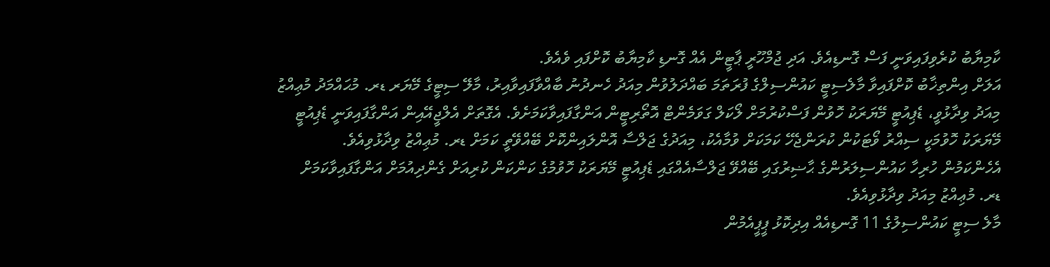ކާމިޔާބު ކުރެވިފައިވަނީ ފަސް ގޮނޑިއެވެ. އަދި ޖުމްހޫރީ ޕާޓީން އެއް ގޮނޑި ކާމިޔާބު ކޮށްފައި ވެއެވެ.
އަލަށް އިންތިޚާބު ކޮށްފައިވާ މާލެސިޓީ ކައުންސިލްގެ ފުރަތަމަ ބައްދަލުވުން މިއަދު ހެނދުނު ބާއްވާފައިވާއިރު، މާލޭ ސިޓީގެ މޭޔަރ ޑރ. މުޙައްމަދު މުޢިއްޒު މިއަދު ވިދާޅުވީ، ޑެޕިއުޓީ މޭޔަރަކު ހޮވުން ފަސްކުރުމަށް ލޯކަލް ގަވަމެންޓް އޮތޯރިޓީން އަންގާފައިވާކަމަށެވެ. އެގޮތަށް އެލްޖީއޭއިން އަންގާފައިވަނީ ޑެޕިއުޓީ މޭޔަރަކު ހޮވުމަކީ ސިއްރު ވޯޓަކުން ކުރަންޖެހޭ ކަމަކަށް ވުމާއެކު، މިއަދުގެ ޖަލްސާ އޮންލައިންކޮށް ބޭއްވޭތީ ކަމަށް ޑރ. މުޢިއްޒު ވިދާޅުވިއެވެ.
އެހެންކަމުން ހުރިހާ ކައުންސިލަރުންގެ ޙާޟިރުގައި ބޭއްވޭ ޖަލްސާއެއްގައި ޑެޕިއުޓީ މޭޔަރަކު ހޮވުމުގެ ކަންކަން ކުރިއަށް ގެންދިއުމަށް އަންގާފައިވާކަމަށް ޑރ. މުޢިއްޒު މިއަދު ވިދާޅުވިއެވެ.
މާލެ ސިޓީ ކައުންސިލުގެ 11 ގޮނޑިއެއް އިދިކޮޅު ޕީޕީއެމުން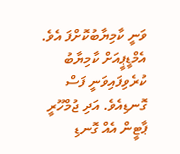ވަނީ ކާމިޔާބުކޮށްފަ އެވެ. އެމްޑީޕީއަށް ކާމިޔާބު ކުރެވިފައިވަނީ ފަސް ގޮނޑިއެވެ. އަދި ޖުމްހޫރީ ޕާޓީން އެއް ގޮނޑި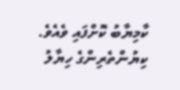ކާމިޔާބު ކޮށްފައި ވެއެވެ.
ކިޔުންތެރިންގެ ހިޔާލު